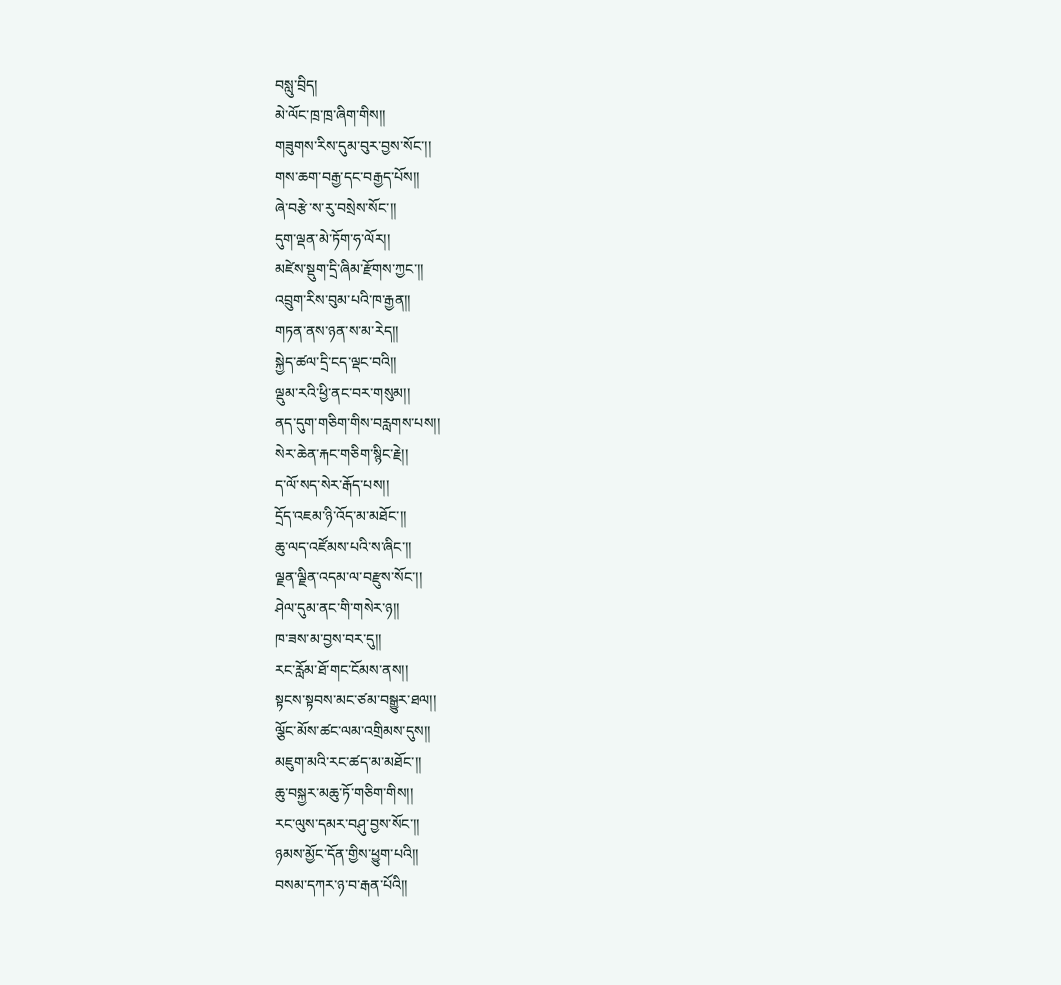བསླུ་བྲིད།
མེ་ལོང་ཁྲ་ཁྲ་ཞིག་གིས།།
གཟུགས་རིས་དུམ་བུར་བྱས་སོང་།།
གས་ཆག་བརྒྱ་དང་བརྒྱད་པོས།།
ཞེ་བརྩེ་ས་རུ་བསྲེས་སོང་།།
དུག་ལྡན་མེ་ཏོག་ཧ་ལོར།།
མཛེས་སྡུག་དྲི་ཞིམ་རྫོགས་ཀྱང་།།
འབྲུག་རིས་བུམ་པའི་ཁ་རྒྱན།།
གཏན་ནས་ཉན་ས་མ་རེད།།
སྐྱེད་ཚལ་དྲི་ངད་ལྡང་བའི།།
ལྡུམ་རའི་ཕྱི་ནང་བར་གསུམ།།
ནད་དུག་གཅིག་གིས་བརླགས་པས།།
སེར་ཆེན་རྐང་གཅིག་སྙིང་རྗེ།།
ད་ལོ་སད་སེར་རྒོད་པས།།
དྲོད་འཇམ་ཉི་འོད་མ་མཐོང་།།
ཆུ་ལད་འཛོམས་པའི་ས་ཞིང་།།
ལྗན་ལྗིན་འདམ་ལ་བརྫུས་སོང་།།
ཤེལ་དུམ་ནང་གི་གསེར་ཉ།།
ཁ་ཟས་མ་བྱས་བར་དུ།།
རང་རློམ་ཐོ་གང་ངོམས་ནས།།
སྟངས་སྟབས་མང་ཙམ་བསྒྱུར་ཐལ།།
ལྕོང་མོས་ཚང་ལམ་འགྲིམས་དུས།།
མཇུག་མའི་རང་ཚད་མ་མཐོང་།།
ཆུ་བསྐྱར་མཆུ་ཏོ་གཅིག་གིས།།
རང་ལུས་དམར་བཤུ་བྱས་སོང་།།
ཉམས་མྱོང་དོན་གྱིས་ཕྱུག་པའི།།
བསམ་དཀར་ཉ་བ་རྒན་པོའི།།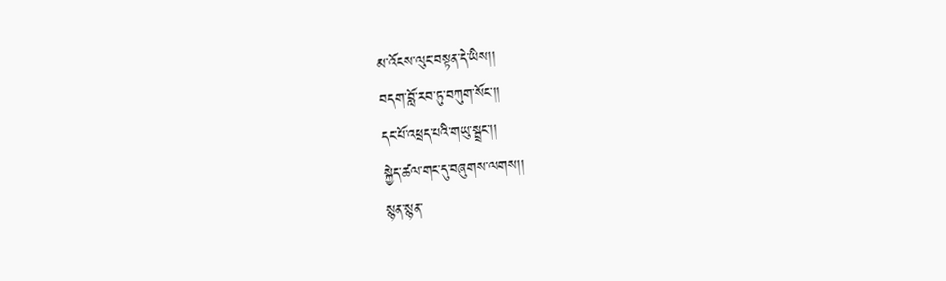མ་འོངས་ལུང་བསྟན་དེ་ཡིས།།
བདག་བློ་རབ་ཏུ་བཀུག་སོང་།།
དང་པོ་འཕྲད་པའི་གཡུ་སྦྲང་།།
སྐྱེད་ཚལ་གང་དུ་བཞུགས་ལགས།།
སྙན་སྙན་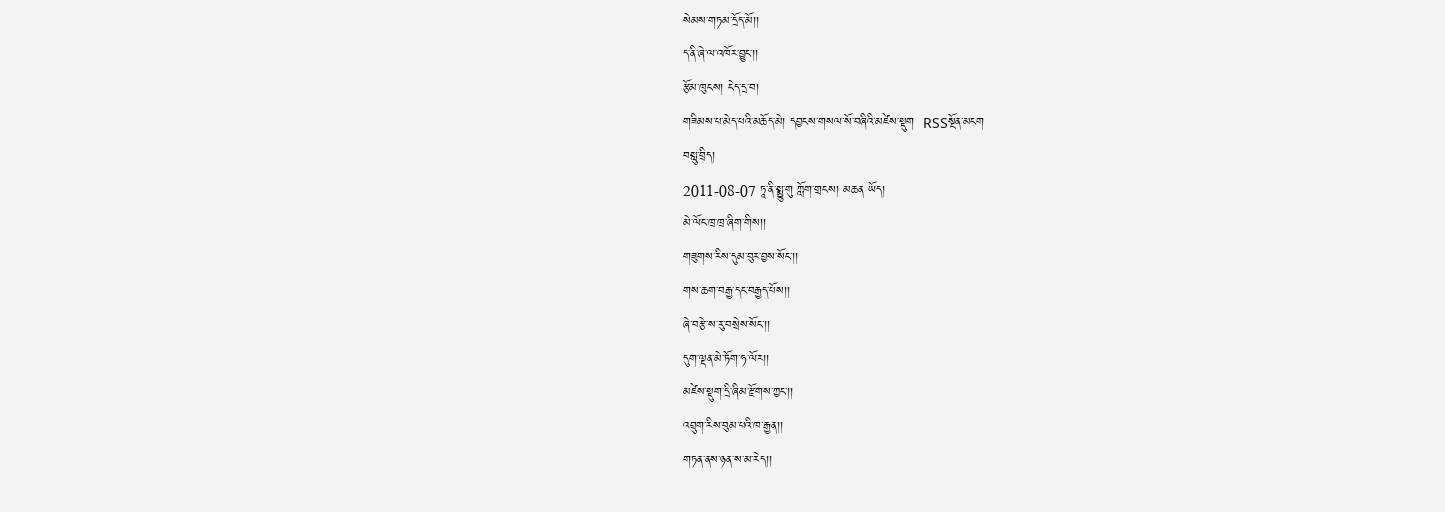སེམས་གཏམ་དྲོད་མོ།།
ད་ནི་ཞེ་ལ་འཁོར་བྱུང་།།
རྩོམ་ཁུངས། ངེད་དྲ་བ།
གཟིམས་པ་མེད་པའི་མཆོད་མེ། དབྱངས་གསལ་སོ་བཞིའི་མཛེས་སྡུག  RSSསྔོན་མངག
བསླུ་བྲིད།
2011-08-07 ཏཱ་ནི་སྨྱུ་གུ ཀློག་གྲངས། མཆན ཡོད།
མེ་ལོང་ཁྲ་ཁྲ་ཞིག་གིས།།
གཟུགས་རིས་དུམ་བུར་བྱས་སོང་།།
གས་ཆག་བརྒྱ་དང་བརྒྱད་པོས།།
ཞེ་བརྩེ་ས་རུ་བསྲེས་སོང་།།
དུག་ལྡན་མེ་ཏོག་ཧ་ལོར།།
མཛེས་སྡུག་དྲི་ཞིམ་རྫོགས་ཀྱང་།།
འབྲུག་རིས་བུམ་པའི་ཁ་རྒྱན།།
གཏན་ནས་ཉན་ས་མ་རེད།།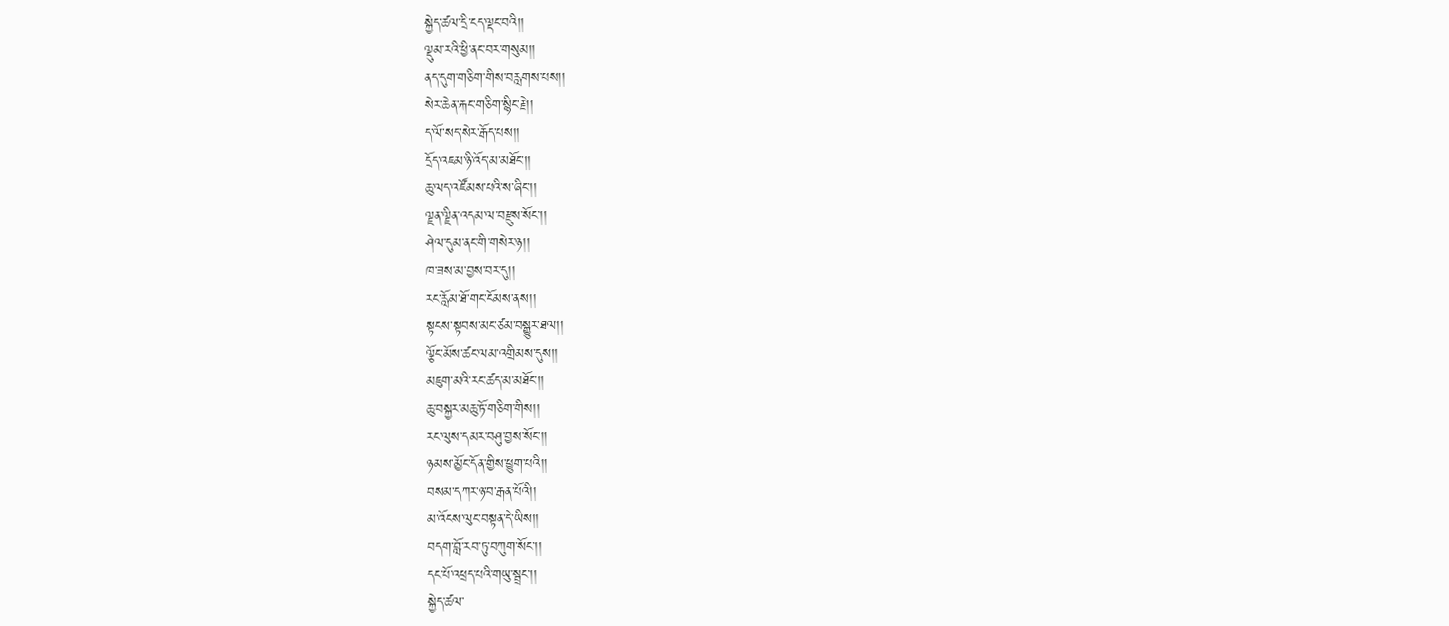སྐྱེད་ཚལ་དྲི་ངད་ལྡང་བའི།།
ལྡུམ་རའི་ཕྱི་ནང་བར་གསུམ།།
ནད་དུག་གཅིག་གིས་བརླགས་པས།།
སེར་ཆེན་རྐང་གཅིག་སྙིང་རྗེ།།
ད་ལོ་སད་སེར་རྒོད་པས།།
དྲོད་འཇམ་ཉི་འོད་མ་མཐོང་།།
ཆུ་ལད་འཛོམས་པའི་ས་ཞིང་།།
ལྗན་ལྗིན་འདམ་ལ་བརྫུས་སོང་།།
ཤེལ་དུམ་ནང་གི་གསེར་ཉ།།
ཁ་ཟས་མ་བྱས་བར་དུ།།
རང་རློམ་ཐོ་གང་ངོམས་ནས།།
སྟངས་སྟབས་མང་ཙམ་བསྒྱུར་ཐལ།།
ལྕོང་མོས་ཚང་ལམ་འགྲིམས་དུས།།
མཇུག་མའི་རང་ཚད་མ་མཐོང་།།
ཆུ་བསྐྱར་མཆུ་ཏོ་གཅིག་གིས།།
རང་ལུས་དམར་བཤུ་བྱས་སོང་།།
ཉམས་མྱོང་དོན་གྱིས་ཕྱུག་པའི།།
བསམ་དཀར་ཉ་བ་རྒན་པོའི།།
མ་འོངས་ལུང་བསྟན་དེ་ཡིས།།
བདག་བློ་རབ་ཏུ་བཀུག་སོང་།།
དང་པོ་འཕྲད་པའི་གཡུ་སྦྲང་།།
སྐྱེད་ཚལ་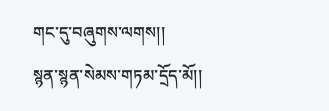གང་དུ་བཞུགས་ལགས།།
སྙན་སྙན་སེམས་གཏམ་དྲོད་མོ།།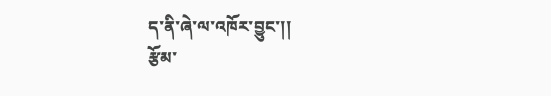ད་ནི་ཞེ་ལ་འཁོར་བྱུང་།།
རྩོམ་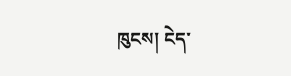ཁུངས། ངེད་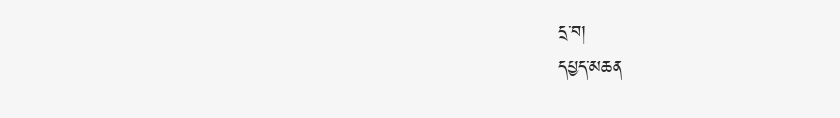དྲ་བ།
དཔྱད་མཆན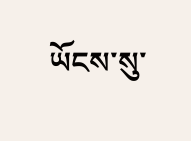ཡོངས་སུ་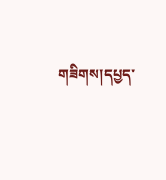གཟིགས།དཔྱད་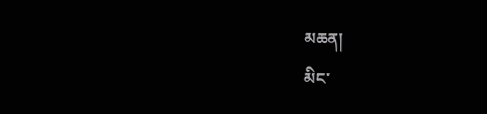མཆན།
མིང་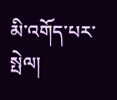མི་འགོད་པར་སྤེལ།